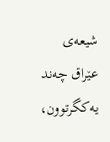شیعه‌ی عێراق چه‌ند یه‌كگرتوون،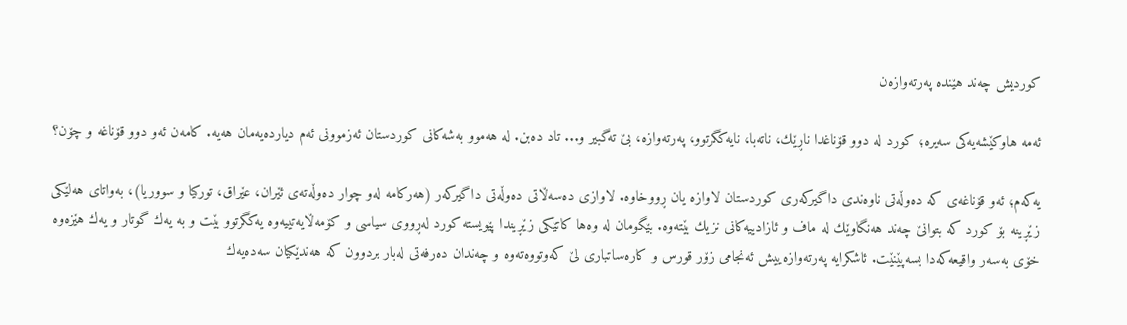كوردیش چه‌ند هێنده‌ په‌رته‌وازه‌ن

ئه‌مه‌ هاوكێشه‌یه‌كی سه‌یره‌؛ كورد له‌ دوو قۆناغدا ناڕێك، ناته‌با، نایه‌كگرتوو، په‌رته‌وازه‌، بێ ته‌گبیر و... تاد ده‌بن. له‌ هه‌موو به‌شه‌كانی كوردستان ئه‌زموونی ئه‌م دیارده‌یه‌مان هه‌یه‌. كامه‌ن ئه‌و دوو قۆناغه‌ و چۆن؟

یه‌كه‌م؛ ئه‌و قۆناغه‌ی كه‌ ده‌وڵه‌تی ناوه‌ندی داگیركه‌ری كوردستان لاوازه‌ یان ڕووخاوه‌. لاوازی ده‌سه‌ڵاتی ده‌وڵه‌تی داگیركه‌ر (هه‌ركامه‌ له‌و چوار ده‌وڵه‌ته‌ی ئێران، عێراق، توركیا و سووریا)، به‌واتای هه‌لێكی زێڕینه‌ بۆ كورد كه‌ بتوانێ چه‌ند هه‌نگاوێك له‌ ماف و ئازادییه‌كانی نزیك بێته‌وه‌. بێگومان له‌ وه‌ها كاتێكی زێڕیندا پێویسته‌ كورد له‌ڕووی سیاسی و كۆمه‌ڵایه‌تییه‌وه‌ یه‌كگرتوو بێت و به‌ یه‌ك گوتار و یه‌ك هێزه‌وه‌ خۆی به‌سه‌ر واقیعه‌كه‌دا بسه‌پێنێت. ئاشكرایه‌ په‌رته‌وازه‌ییش ئه‌نجامی زۆر قورس و كاره‌ساتباری لێ كه‌وتووه‌ته‌وه‌ و چه‌ندان ده‌رفه‌تی له‌بار بردوون كه‌ هه‌ندێكیان سه‌ده‌یه‌ك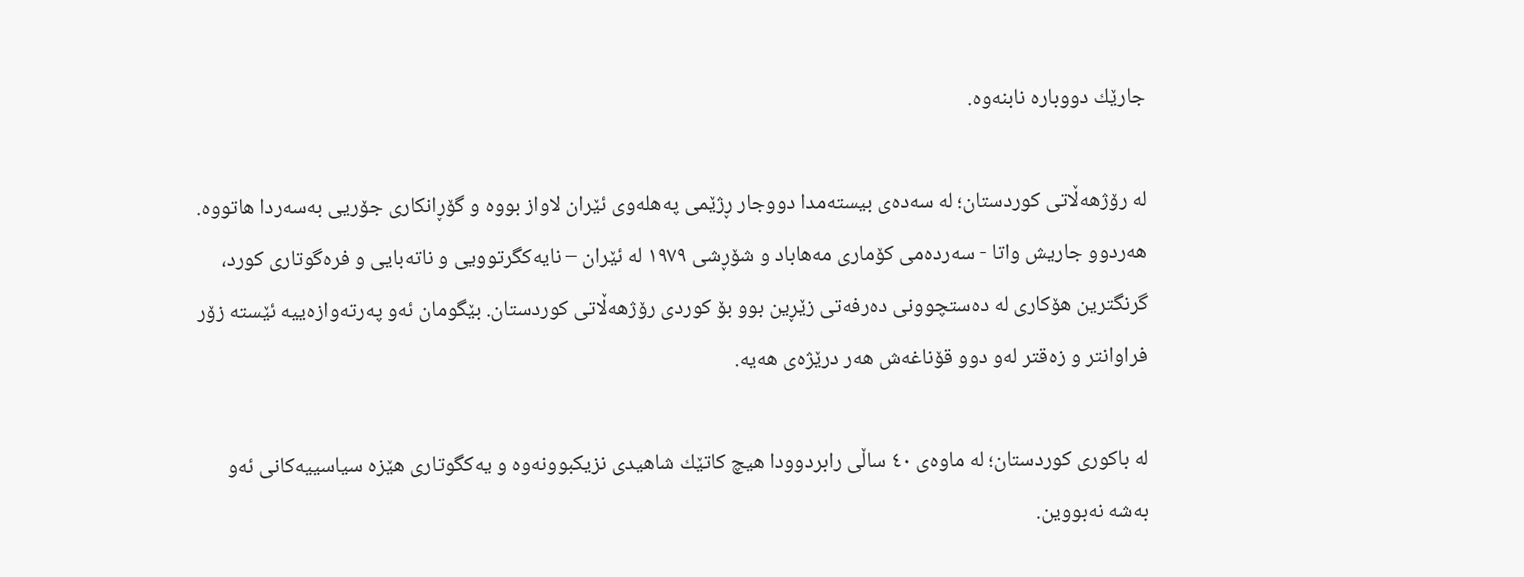جارێك دووباره‌ نابنه‌وه‌.

له‌ رۆژهه‌ڵاتی كوردستان؛ له‌ سه‌ده‌ی بیسته‌مدا دووجار ڕژێمی په‌هله‌وی ئێران لاواز بووه‌ و گۆڕانكاری جۆریی به‌سه‌ردا هاتووه‌. هه‌ردوو جاریش واتا - سه‌رده‌می كۆماری مه‌هاباد و شۆڕشی ١٩٧٩ له‌ ئێران – نایه‌كگرتوویی و ناته‌بایی و فره‌گوتاری كورد، گرنگترین هۆكاری له‌ ده‌ستچوونی ده‌رفه‌تی زێڕین بوو بۆ كوردی رۆژهه‌ڵاتی كوردستان. بێگومان ئه‌و په‌رته‌وازه‌ییه‌ ئێسته‌ زۆر فراوانتر و زه‌قتر له‌و دوو قۆناغه‌ش هه‌ر درێژه‌ی هه‌یه‌.

له‌ باكوری كوردستان؛ له‌ ماوه‌ی ٤٠ ساڵی رابردوودا هیچ كاتێك شاهیدی نزیكبوونه‌وه‌ و یه‌كگوتاری هێزه‌ سیاسییه‌كانی ئه‌و به‌شه‌ نه‌بووین.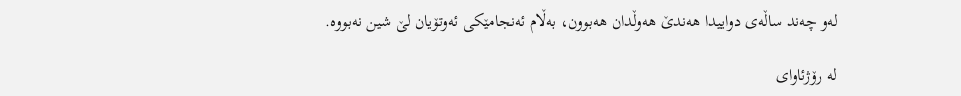له‌و چه‌ند ساڵه‌ی دواییدا هه‌ندێ هه‌وڵدان هه‌بوون، به‌ڵام ئه‌نجامێكی ئه‌وتۆیان لێ شین نه‌بووه‌.

له‌ رۆژئاوای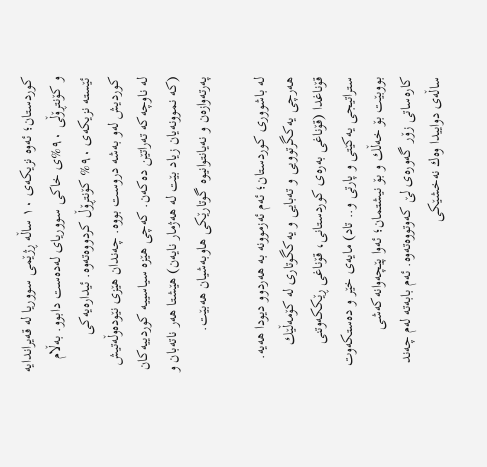كوردستان؛ ئه‌وه‌ نزیكه‌ی ١٠ ساڵه‌ ڕژێمی سووریا له‌ قه‌یراندایه‌ و كۆنتڕۆڵی ٩٠%ی خاكی سووریای له‌ده‌ست دابوو. به‌ڵام ئێسته‌ نزیكه‌ی ٩٠% كۆنتڕۆڵ كردووه‌ته‌وه‌. ئیداره‌یه‌كی كوردیش له‌و به‌شه‌ دروست بووه‌. چه‌ندان هێزی نێوده‌وڵه‌تیش له‌ ناوچه‌كه‌ ته‌راتێن ده‌كه‌ن. كه‌چی هێزه‌ سیاسییه‌ كوردییه‌كان (كه‌ نموونه‌یان زیاد بێت له‌ هه‌ژمار نایه‌ن) هێشتا هه‌ر ناته‌بان و په‌رته‌وازه‌ن و نه‌یانتوانیوه‌ گوتارێكی هاوبه‌شیان هه‌بێت.

له‌ باشووری كوردستان؛ ئه‌م ئه‌زموونه‌ به‌ هه‌ردوو دیودا هه‌یه‌. هه‌رچی یه‌كگرتوویی و ته‌بایی و یه‌كگوتاری له‌ كۆمه‌ڵێك قۆناغدا (قۆناغی به‌ره‌ی كوردستانی، قۆناغی ڕێككه‌وتنی ستراتیجی یه‌كێتی و پارتی و.. تاد) مایه‌ی خێر و ده‌ستكه‌وت بووبێت بۆ خه‌ڵك و بۆ نیشتمان؛ ئه‌وا پێچه‌وانه‌كه‌شی كاره‌ساتی زۆر گه‌وره‌ی لێ كه‌وتووه‌ته‌وه‌. ئه‌م بابه‌ته‌ له‌م چه‌ند ساڵه‌ی دواییدا وه‌ك نه‌خشێكی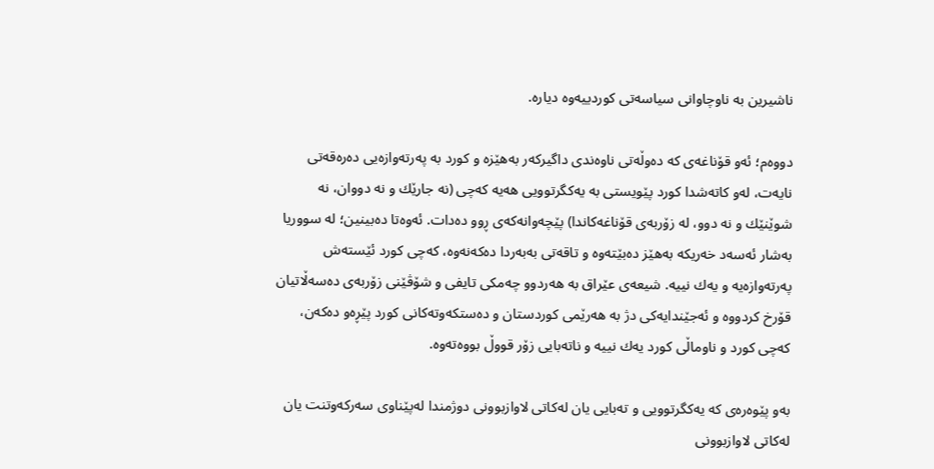ناشیرین به‌ ناوچاوانی سیاسه‌تی كوردییه‌وه‌ دیاره‌.

دووه‌م؛ ئه‌و قۆناغه‌ی كه‌ ده‌وڵه‌تی ناوه‌ندی داگیركه‌ر به‌هێزه‌ و كورد به‌ په‌رته‌وازه‌یی ده‌ره‌قه‌تی نایه‌ت، له‌و كاته‌شدا كورد پێویستی به‌ یه‌كگرتوویی هه‌یه‌ كه‌چی (نه‌ جارێك و نه‌ دووان، نه‌ شوێنێك و نه‌ دوو، له‌ زۆربه‌ی قۆناغه‌كاندا) پێچه‌وانه‌كه‌ی ڕوو ده‌دات. ئه‌وه‌تا ده‌بینین؛ له‌ سووریا به‌شار ئه‌سه‌د خه‌ریكه‌ به‌هێز ده‌بێته‌وه‌ و تاقه‌تی به‌به‌ردا ده‌كه‌نه‌وه‌، كه‌چی كورد ئێسته‌ش په‌رته‌وازه‌یه‌ و یه‌ك نییه‌. شیعه‌ی عێراق به‌ هه‌ردوو چه‌مكی تایفی و شۆڤێنی زۆربه‌ی ده‌سه‌ڵاتیان قۆرخ كردووه‌ و ئه‌جێندایه‌كی دژ به‌ هه‌رێمی كوردستان و ده‌ستكه‌وته‌كانی كورد پێڕه‌و ده‌كه‌ن، كه‌چی كورد و ناوماڵی كورد یه‌ك نییه‌ و ناته‌بایی زۆر قووڵ بووه‌ته‌وه‌.

به‌و پێوه‌ره‌ی كه‌ یه‌كگرتوویی و ته‌بایی یان له‌كاتی لاوازبوونی دوژمندا له‌پێناوی سه‌ركه‌وتنت یان له‌كاتی لاوازبوونی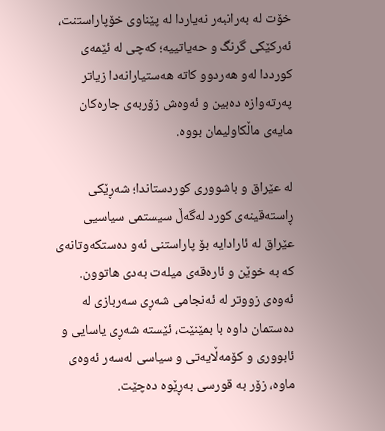خۆت له‌ به‌رانبه‌ر نه‌یاردا له‌ پێناوی خۆپاراستنت، ئه‌ركێكی گرنگ و حه‌یاتییه‌؛ كه‌چی له‌ ئێمه‌ی كورددا له‌و هه‌ردوو كاته‌ هه‌ستیارانه‌دا زیاتر په‌رته‌وازه‌ ده‌بین و ئه‌وه‌ش زۆربه‌ی جاره‌كان مایه‌ی ماڵكاولیمان بووه‌.

له‌ عێراق و باشووری كوردستاندا؛ شه‌ڕێكی ڕاسته‌قینه‌ی كورد له‌گه‌ڵ سیستمی سیاسیی عێراق له‌ ئارادایه‌ بۆ پاراستنی ئه‌و ده‌ستكه‌وتانه‌ی كه‌ به‌ خوێن و ئاره‌قه‌ی میله‌ت به‌دی هاتوون. ئه‌وه‌ی زووتر له‌ ئه‌نجامی شه‌ڕی سه‌ربازی له‌ ده‌ستمان داوه‌ با بمێنێت، ئێسته‌ شه‌ڕی یاسایی و ئابووری و كۆمه‌ڵایه‌تی و سیاسی له‌سه‌ر ئه‌وه‌ی ماوه‌، زۆر به‌ قورسی به‌ڕێوه‌ ده‌چێت.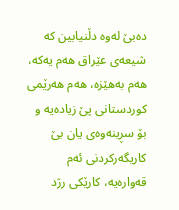ده‌بێ له‌وه‌ دڵنیابین كه‌ شیعه‌ی عێراق هه‌م یه‌كه‌، هه‌م به‌هێزه‌، هه‌م هه‌رێمی كوردستانی پێ زیاده‌یه‌ و بۆ سڕینه‌وه‌ی یان بێ كاریگه‌ركردنی ئه‌م قه‌واره‌یه‌، كارێكی رژد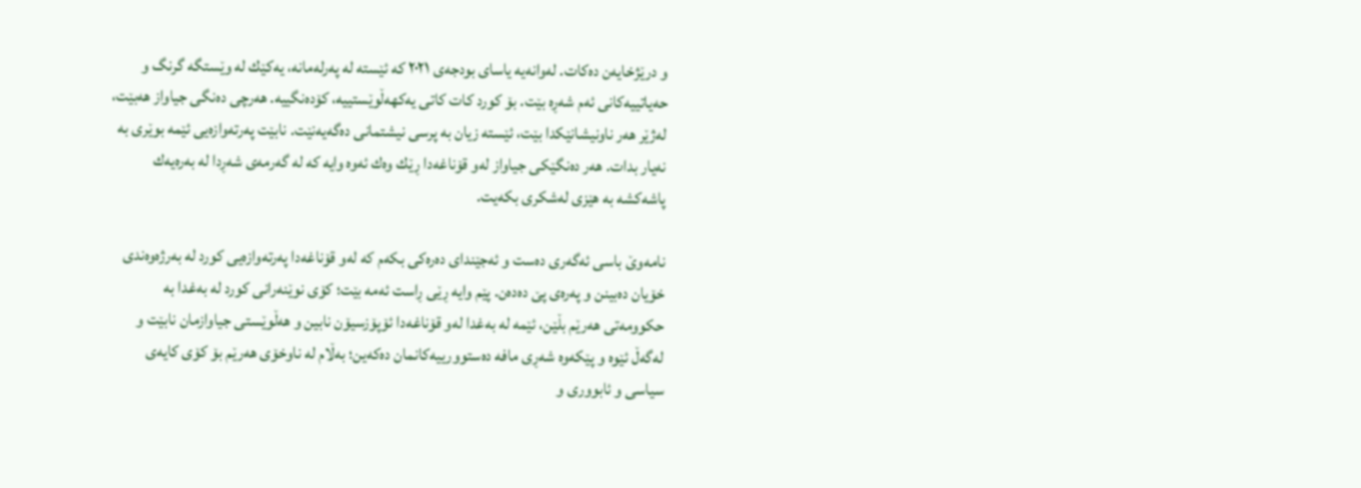و درێژخایه‌ن ده‌كات. له‌وانه‌یه‌ یاسای بودجه‌ی ٢٠٢١ كه‌ ئێسته‌ له‌ په‌رله‌مانه‌، یه‌كێك له‌ وێستگه‌ گرنگ و حه‌یاتییه‌كانی ئه‌م شه‌ڕه‌ بێت. بۆ كورد كات كاتی یه‌كهه‌ڵوێستییه‌، كۆده‌نگییه‌. هه‌رچی ده‌نگی جیاواز هه‌بێت، له‌ژێر هه‌ر ناونیشانێكدا بێت، ئێسته‌ زیان به‌ پرسی نیشتمانی ده‌گه‌یه‌نێت. نابێت په‌رته‌وازه‌یی ئێمه‌ بوێری به‌ نه‌یار بدات. هه‌ر ده‌نگێكی جیاواز له‌و قۆناغه‌دا ڕێك وه‌ك ئه‌وه‌ وایه‌ كه‌ له‌ گه‌رمه‌ی شه‌ڕدا له‌ به‌ره‌یه‌ك پاشه‌كشه‌ به‌ هێزی له‌شكری بكه‌یت.

نامه‌وێ باسی ئه‌گه‌ری ده‌ست و ئه‌جێندای ده‌ره‌كی بكه‌م كه‌ له‌و قۆناغه‌دا په‌رته‌وازه‌یی كورد له‌ به‌رژه‌وه‌ندی خۆیان ده‌بینن و په‌ره‌ی پێ ده‌ده‌ن. پێم وایه‌ ڕێی ڕاست ئه‌مه‌ بێت؛ كۆی نوێنه‌رانی كورد له‌ به‌غدا به‌ حكوومه‌تی هه‌رێم بڵێن، ئێمه‌ له‌ به‌غدا له‌و قۆناغه‌دا ئۆپۆزسیۆن نابین و هه‌ڵوێستی جیاوازمان نابێت و له‌گه‌ڵ ئێوه‌ و پێكه‌وه‌ شه‌ڕی مافه‌ ده‌ستوورییه‌كانمان ده‌كه‌ین؛ به‌ڵام له‌ ناوخۆی هه‌رێم بۆ كۆی كایه‌ی سیاسی و ئابووری و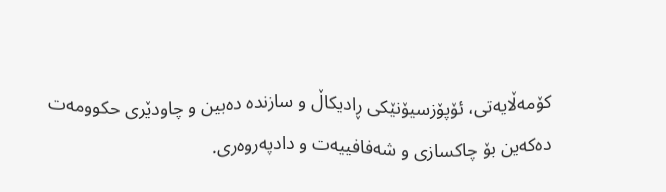كۆمه‌ڵایه‌تی، ئۆپۆزسیۆنێكی ڕادیكاڵ و سازنده‌ ده‌بین و چاودێری حكوومه‌ت ده‌كه‌ین بۆ چاكسازی و شه‌فافییه‌ت و دادپه‌روه‌ری.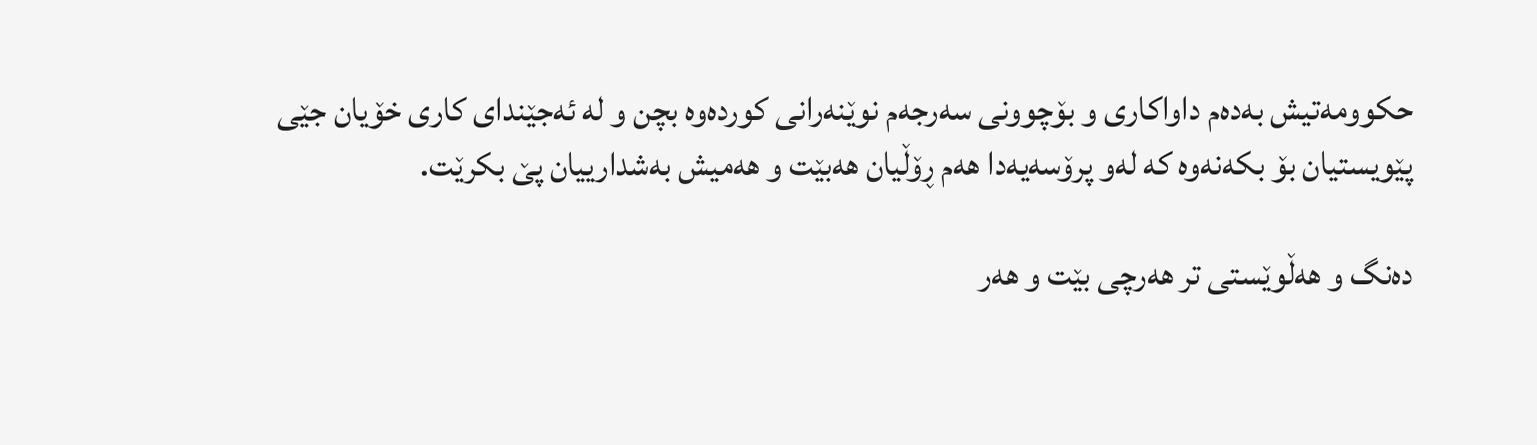حكوومه‌تیش به‌ده‌م داواكاری و بۆچوونی سه‌رجه‌م نوێنه‌رانی كورده‌وه‌ بچن و له‌ ئه‌جێندای كاری خۆیان جێی پێویستیان بۆ بكه‌نه‌وه‌ كه‌ له‌و پرۆسه‌یه‌دا هه‌م ڕۆڵیان هه‌بێت و هه‌میش به‌شدارییان پێ بكرێت.

ده‌نگ و هه‌ڵوێستی تر هه‌رچی بێت و هه‌ر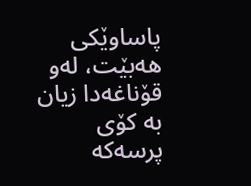پاساوێكی هه‌بێت، له‌و قۆناغه‌دا زیان به‌ كۆی پرسه‌كه‌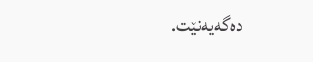ده‌گه‌یه‌نێت.